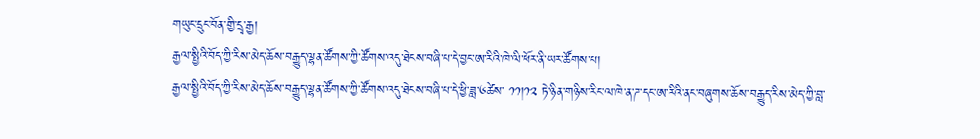གཡུང་དྲུང་བོན་གྱི་དྲྭ་རྒྱ།
རྒྱལ་སྤྱིའི་བོད་ཀྱི་རིས་མེད་ཆོས་བརྒྱུད་ལྷན་ཚོགས་ཀྱི་ཚོགས་འདུ་ཐེངས་བཞི་པ་དེ་བྱང་ཨ་རིའི་ཁེ་ལི་ཕོར་ནི་ཡར་ཚོགས་པ།
རྒྱལ་སྤྱིའི་བོད་ཀྱི་རིས་མེད་ཆོས་བརྒྱུད་ལྷན་ཚོགས་ཀྱི་ཚོགས་འདུ་ཐེངས་བཞི་པ་དེ་ཕྱི་ཟླ་༦ཚེས་ ༡༡།༡༢ ཏེ་ཉིན་གཉིས་རིང་ལ་ཁེ་ན་ཌ་དང་ཨ་རིའི་ནང་བཞུགས་ཆོས་བརྒྱུད་རིས་མེད་ཀྱི་བླ་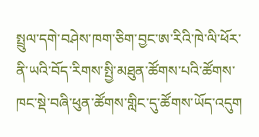སྤྲུལ་དགེ་བཤེས་ཁག་ཅིག་བྱང་ཨ་རིའི་ཁེ་ལི་ཕོར་ནི་ཡའི་བོད་རིགས་སྤྱི་མཐུན་ཚོགས་པའི་ཚོགས་ཁང་སྡེ་བཞི་ཕུན་ཚོགས་གླིང་དུ་ཚོགས་ཡོད་འདུག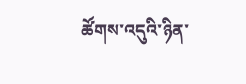ཚོགས་འདུའི་ཉིན་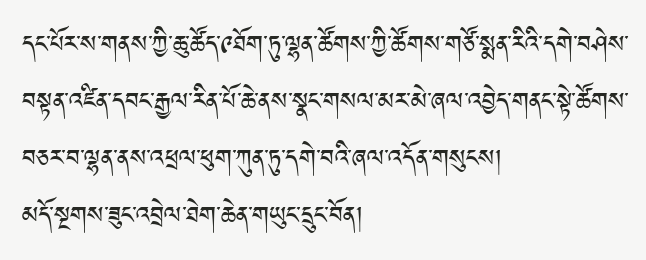དང་པོར་ས་གནས་ཀྱི་ཆུ་ཚོད་༩ཐོག་ཏུ་ལྷན་ཚོགས་ཀྱི་ཚོགས་གཙོ་སྨན་རིའི་དགེ་བཤེས་བསྟན་འཛིན་དབང་རྒྱལ་རིན་པོ་ཆེ་ནས་སྣང་གསལ་མར་མེ་ཞལ་འབྱེད་གནང་སྟེ་ཚོགས་བཅར་བ་ལྷན་ནས་འཕྲལ་ཕུག་ཀུན་ཏུ་དགེ་བའི་ཞལ་འདོན་གསུངས།
མདོ་སྔགས་ཟུང་འབྲེལ་ཐེག་ཆེན་གཡུང་དྲུང་བོན།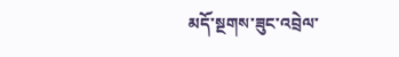མདོ་སྔགས་ཟུང་འབྲེལ་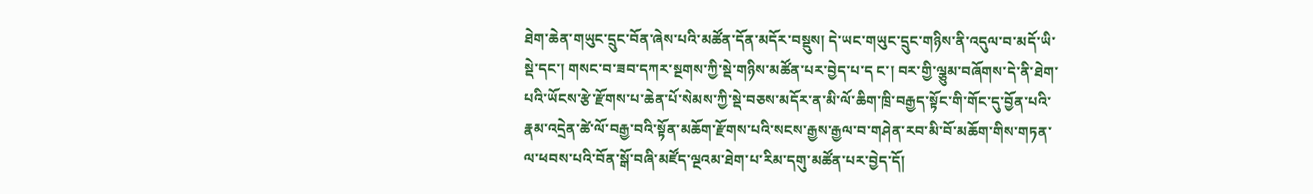ཐེག་ཆེན་གཡུང་དྲུང་བོན་ཞེས་པའི་མཚོན་དོན་མདོར་བསྡུས། དེ་ཡང་གཡུང་དྲུང་གཉིས་ནི་འདུལ་བ་མདོ་ཡི་སྡེ་དང་། གསང་བ་ཟབ་དཀར་སྔགས་ཀྱི་སྡེ་གཉིས་མཚོན་པར་བྱེད་པ་ད ང་། བར་གྱི་ལྕུམ་བཞོགས་དེ་ནི་ཐེག་པའི་ཡོངས་རྩེ་རྫོགས་པ་ཆེན་པོ་སེམས་ཀྱི་སྡེ་བཅས་མདོར་ན་མི་ལོ་ཆིག་ཁྲི་བརྒྱད་སྟོང་གི་གོང་དུ་བྱོན་པའི་རྣམ་འདྲེན་ཚེ་ལོ་བརྒྱ་བའི་སྟོན་མཆོག་རྫོགས་པའི་སངས་རྒྱས་རྒྱལ་བ་གཤེན་རབ་མི་བོ་མཆོག་གིས་གཏན་ལ་ཕབས་པའི་བོན་སྒོ་བཞི་མཛོད་ལྔའམ་ཐེག་པ་རིམ་དགུ་མཚོན་པར་བྱེད་དོ།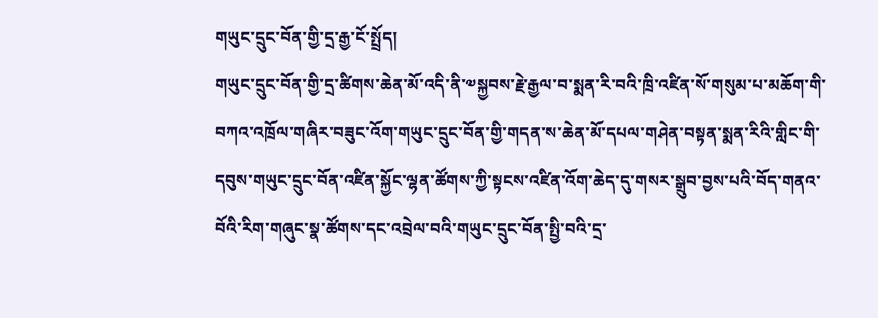གཡུང་དྲུང་བོན་གྱི་དྲ་རྒྱ་ངོ་སྤྲོད།
གཡུང་དྲུང་བོན་གྱི་དྲ་ཚིགས་ཆེན་མོ་འདི་ནི་༧སྐྱབས་རྗེ་རྒྱལ་བ་སྨན་རི་བའི་ཁྲི་འཛིན་སོ་གསུམ་པ་མཆོག་གི་བཀའ་འཁྲོལ་གཞིར་བཟུང་འོག་གཡུང་དྲུང་བོན་གྱི་གདན་ས་ཆེན་མོ་དཔལ་གཤེན་བསྟན་སྨན་རིའི་གླིང་གི་དབུས་གཡུང་དྲུང་བོན་འཛིན་སྐྱོང་ལྷན་ཚོགས་ཀྱི་སྟངས་འཛིན་འོག་ཆེད་དུ་གསར་སྒྲུབ་བྱས་པའི་བོད་གནའ་བོའི་རིག་གཞུང་སྣ་ཚོགས་དང་འབྲེལ་བའི་གཡུང་དྲུང་བོན་སྤྱི་བའི་དྲ་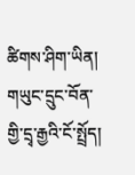ཚིགས་ཤིག་ཡིན།
གཡུང་དྲུང་བོན་གྱི་དྲྭ་རྒྱའི་ངོ་སྤྲོད།